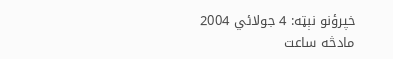خپرؤنو نېټه: 4 جولائي 2004
مادڅه ساعت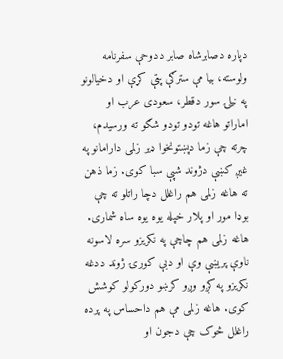دپاره دصابرشاه صابر ددوحې سفرنامه ولوسته، بيا مې سترګې پټې کړې او دخيالونو په نيلۍ سور دقطر، سعودى عرب او اماراتو هاغه تودو تودو شګو ته ورسيدم، چرته چې زما دپښتونخوا ډير زلمى دارامانو په غيږ کښې دژوند شپې سبا کوى. زما ذهن ته هاغه زلمى هم راغلل دچا راتلو ته چې بوډا مور او پلار خپله يوه يوه ساه شمارى. هاغه زلمى هم چاچې په نکريزو سره لاسونه ناوې پريښې وې او دبې کورۍ ژوند ددغه نکريزو په کږو وږو کرښو دورکولو کوشش کوى. هاغه زلمى مې هم داحساس په پرده راغلل څوک چې دجون او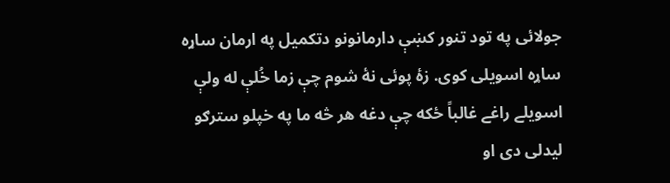جولائى په تود تنور کښې دارمانونو دتکميل په ارمان ساړه ساړه اسويلى کوى. زۀ پوئى نۀ شوم چې زما خُلې له ولې اسويلے راغے غالباً ځکه چې دغه هر څه ما په خپلو سترګو ليدلى دى او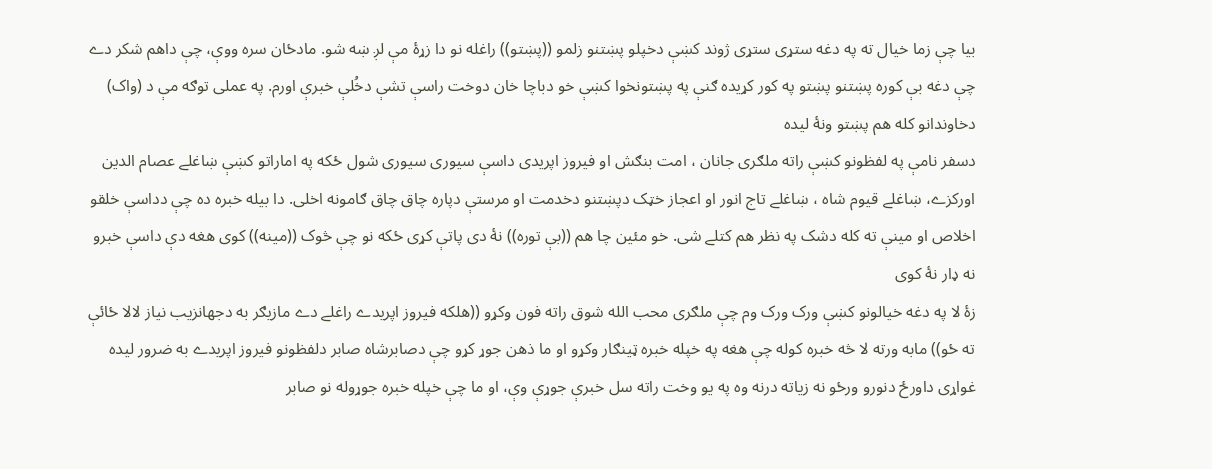بيا چې زما خيال ته په دغه ستړى ستړى ژوند کښې دخپلو پښتنو زلمو ((پښتو)) راغله نو دا زړۀ مې لږ ښه شو. مادځان سره ووې، چې داهم شکر دے چې دغه بې کوره پښتنو پښتو په کور کړيده ګنې په پښتونخوا کښې خو دباچا خان دوخت راسې تشې دخُلې خبرې اورم. په عملى توګه مې د (واک) دخاوندانو کله هم پښتو ونۀ ليده
دسفر نامې په لفظونو کښې راته ملګرى جانان ، امت بنګش او فيروز اپريدى داسې سيورى سيورى شول ځکه په اماراتو کښې ښاغلے عصام الدين اورکزے، ښاغلے قيوم شاه ، ښاغلے تاج انور او اعجاز خټک دپښتنو دخدمت او مرستې دپاره چاق چاق ګامونه اخلى. دا بيله خبره ده چې دداسې خلقو اخلاص او مينې ته کله دشک په نظر هم کتلے شى. خو مئين چا هم ((بې توره)) نۀ دى پاتې کړى ځکه نو چې څوک ((مينه)) کوى هغه دې داسې خبرو نه ډار نۀ کوى
زۀ لا په دغه خيالونو کښې ورک ورک وم چې ملګرى محب الله شوق راته فون وکړو ((هلکه فيروز اپريدے راغلے دے مازيګر به دجهانزيب نياز لالا ځائې ته ځو)) مابه ورته لا څه خبره کوله چې هغه په خپله خبره ټينګار وکړو او ما ذهن جوړ کړو چې دصابرشاه صابر دلفظونو فيروز اپريدے به ضرور ليده غواړى داورځ دنورو ورځو نه زياته درنه وه په يو وخت راته سل خبرې جوړې وې، او ما چې خپله خبره جوړوله نو صابر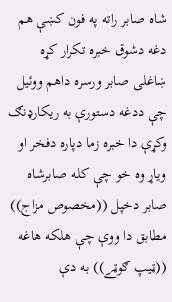شاه صابر راته په فون کښې هم دغه دشوق خبره تکرار کړه ښاغلى صابر ورسره داهم ووئيل چې ددغه دستورې به ريکارډنګ وکړې دا خبره زما دپاره دفخر او وياړ وه خو چې کله صابرشاه صابر دخپل ((مخصوص مزاج)) مطابق دا ووې چې هلکه هاغه ((ټيپ ګوټے)) به دې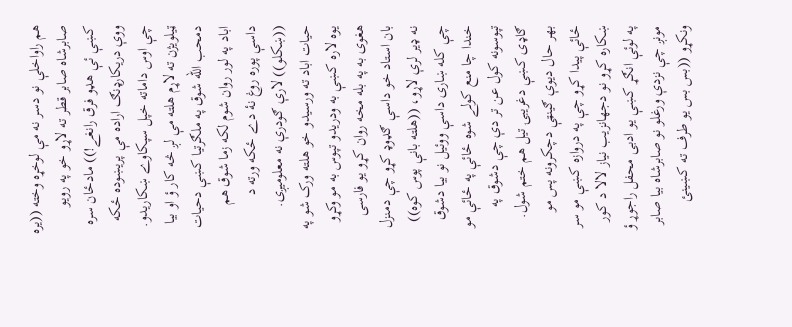هم راواخلې نو دسر نه مې لوخړه وخته ((يره صابرشاه صابر قطر ته لاړو خو په رويو کښې ئې هډو فرق رانغے!)) مادځان سره ووې دريکارډنګ اراده مې پريښوده ځکه چې اوس داماته خپل سپکاوے ښکاريدو. ټيلويژن ته لاړم هلته مې لږ څه کار ؤ او بيا دمحب الله شوق په ملګرتيا کښې دحيات اباد په لور روان شوم لکه زما شوق هم داسې پوره روغ نۀ دے ځکه ورته د ((ښکلو)) لارې ګودرې نه معلوميږى. حيات اباد ته ورسيدو خو هلته ورک شو په يوه لاره کښې به ودريدو تپوس به مو وکړو هغوى به په بله مخه روان کړو يو فارسى بان استاد خو داسې ګډوډ کړو چې دمنزل نه ډير لرې لاړو، ((هلته بانې پوس کوه)) چې کله ښارى داسې ووئيل نو بيا دشوق خندا چا منع کولے شوه ځائې په ځائې مو تپوسونه کول عن تر دې چې دشوق په ګاډى کښې دغريبۍ تيل هم ختم شول. بهر حال ديوې ګينټې دچکرونه پس مو ځائې پيدا کړو چې په دروازه کښې مو سر ښکاره کړو نو دجهانزيب نياز لالا د کور په لوئې انګړ کښې يو ادبى محفل راجوړ ؤ مونږ چې نزدې ورغلو نو صابرشاه بيا صابر ونکړو ((بس بس يو طرف ته کښينئ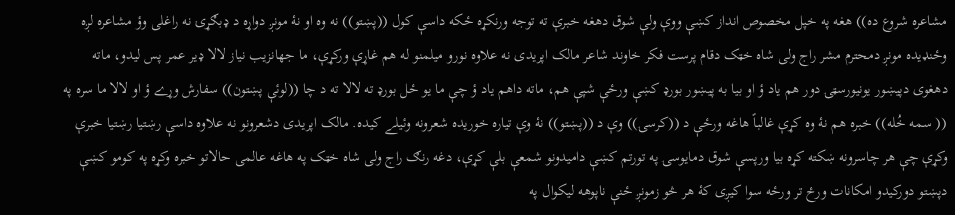مشاعره شروع ده)) هغه په خپل مخصوص انداز کښې ووې ولې شوق دهغه خبرې ته توجه ورنکړه ځکه داسې کول ((پښتو)) نه وه او نۀ مونږ دواړه د ډبګړۍ نه راغلى وؤ مشاعره لږه وځنډيده مونږ دمحترم مشر راج ولى شاه خټک دقام پرست فکر خاوند شاعر مالک اپريدى نه علاوه نورو ميلمنو له هم غاړې ورکړې، ما جهانزيب نياز لالا ډير عمر پس ليدو، ماته دهغوى دپيښور يونيورسټۍ دور هم ياد ؤ او بيا به پيښور بورډ کښې ورځې شپې هم، ماته داهم ياد ؤ چې ما يو ځل بورډ ته لالا ته د چا ((لوئې پښتون)) سفارش وړے ؤ او لالا ما سره په (( سمه خُله)) خبره هم نۀ وه کړې غالباً هاغه ورځې د ((کرسۍ)) وې د ((پښتو)) نۀ وې تياره خوريده شعرونه وئيلے کيده. مالک اپريدى دشعرونو نه علاوه داسې رښتيا رښتيا خبرې وکړې چې هر چاسرونه ښکته کړه بيا ورپسې شوق دمايوسۍ په تورتم کښې داميدونو شمعې بلې کړې، دغه رنګ راج ولى شاه خټک په هاغه عالمى حالاتو خبره وکړه په کومو کښې دپښتو دورکيدو امکانات ورځ تر ورځه سوا کيږى کۀ هر څو زمونږ ځنې ناپوهه ليکوال په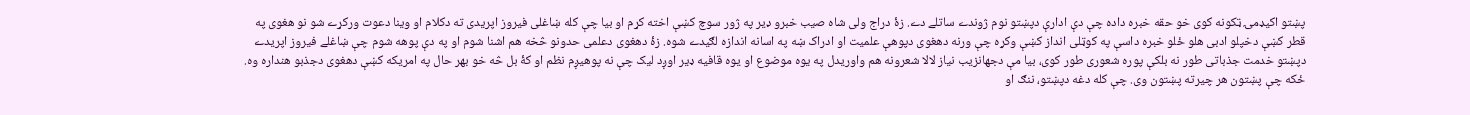پښتو اکيډمۍ ټکونه کوى خو حقه خبره داده چې دې ادارې دپښتو نوم ژوندے ساتلے دے. زۀ دراج ولى شاه صيب خبرو ډير په ژور سوچ کښې اخته کړم او بيا چې کله ښاغلى فيروز اپريدى ته دکلام او وينا دعوت ورکړے شو نو هغوى په قطر کښې دخپلو ادبى هلو ځلو خبره داسې په کوټلى انداز کښې وکړه چې ورنه دهغوى دپوهې علميت او ادراک ښه په اسانه اندازه لګيدے شوه. زۀ دهغوى دعلمى حدونو څخه هم اشنا شوم او په دې پوهه شوم چې ښاغلے فيروز اپريدے دپښتو خدمت جذباتى طور نه بلکې پوره شعورى طور کوى، بيا مې دجهانزيب نياز لالا شعرونه هم واوريدل په يوه موضوع او يوه قافيه ډير اوږد ليک چې نه پوهيږم نظم او کۀ بل څه خو بهر حال په امريکه کښې دهغوى دجذبو هنداره وه. ځکه چې پښتون هر چيرته پښتون وى. چې کله دغه دپښتو، ننګ او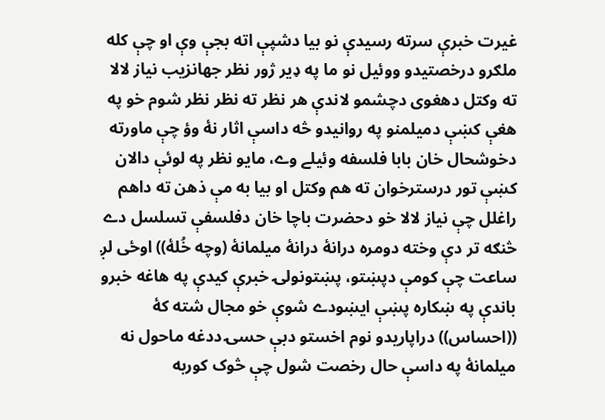غيرت خبرې سرته رسيدې نو بيا دشپې اته بجې وې او چې کله ملګرو درخصتيدو ووئيل نو ما په ډير ژور نظر جهانزيب نياز لالا ته وکتل دهغوى دچشمو لاندې هر نظر ته نظر نظر شوم خو په هغې کښې دميلمنو په روانيدو څه داسې اثار نۀ وؤ چې ماورته دخوشحال خان بابا فلسفه وئيلے وے، مايو نظر په لوئې دالان کښې تور درسترخوان ته هم وکتل او بيا به مې ذهن ته داهم راغلل چې نياز لالا خو دحضرت باچا خان دفلسفې تسلسل دے څنګه تر دې وخته دومره درانۀ درانۀ ميلمانۀ (وچه خُلۀ)) اوځى لږ ساعت چې کومې دپښتو، پښتونولۍ خبرې کيدې په هاغه خبرو باندې په ښکاره پښې ايښودے شوې خو مجال شته کۀ ((احساس)) دراپاريدو نوم اخستو دبې حسۍ ددغه ماحول نه ميلمانۀ په داسې حال رخصت شول چې څوک کوربه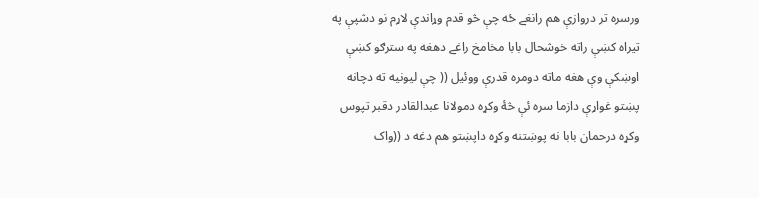ورسره تر دروازې هم رانغے ځه چې څو قدم وړاندې لاړم نو دشپې په تيراه کښې راته خوشحال بابا مخامخ راغے دهغه په سترګو کښې اوښکې وې هغه ماته دومره قدرې ووئيل (( چې ليونيه ته دچانه پښتو غواړې دازما سره ئې څۀ وکړه دمولانا عبدالقادر دقبر تپوس وکړه درحمان بابا نه پوښتنه وکړه داپښتو هم دغه د ((واک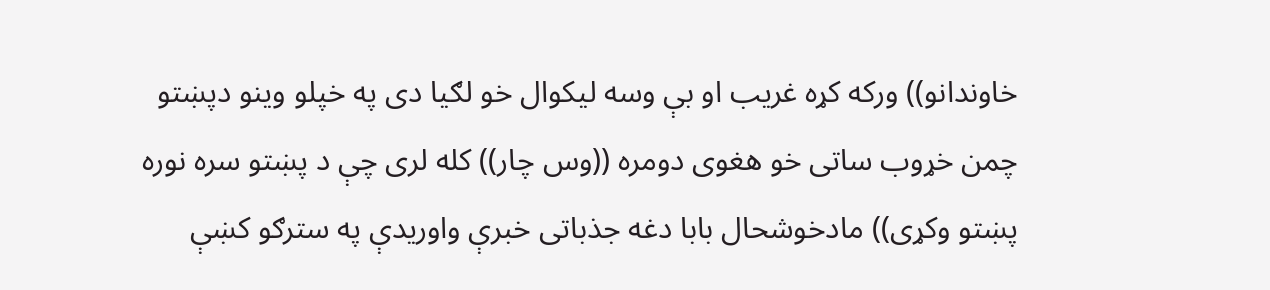خاوندانو)) ورکه کړه غريب او بې وسه ليکوال خو لګيا دى په خپلو وينو دپښتو چمن خړوب ساتى خو هغوى دومره ((وس چار)) کله لرى چې د پښتو سره نوره پښتو وکړى)) مادخوشحال بابا دغه جذباتى خبرې واوريدې په سترګو کښې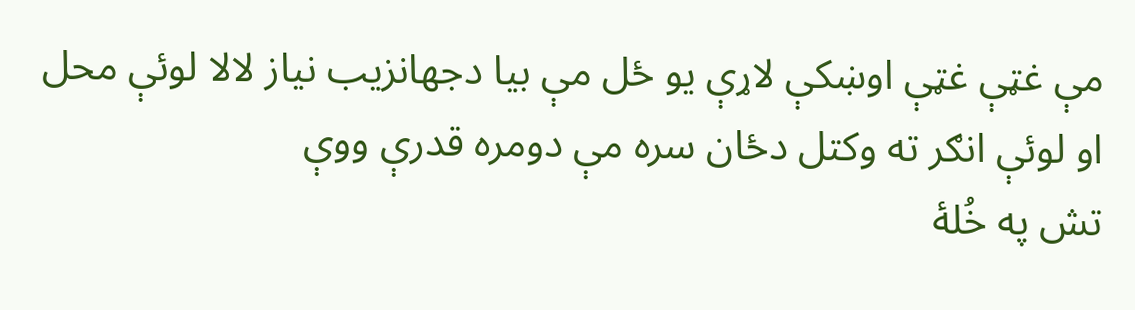مې غټې غټې اوښکې لاړې يو ځل مې بيا دجهانزيب نياز لالا لوئې محل او لوئې انګر ته وکتل دځان سره مې دومره قدرې ووې
تش په خُلۀ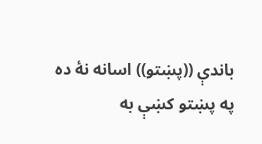باندې ((پښتو)) اسانه نۀ ده
په پښتو کښې به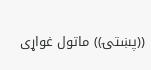((پښتۍ)) ماتول غواړى